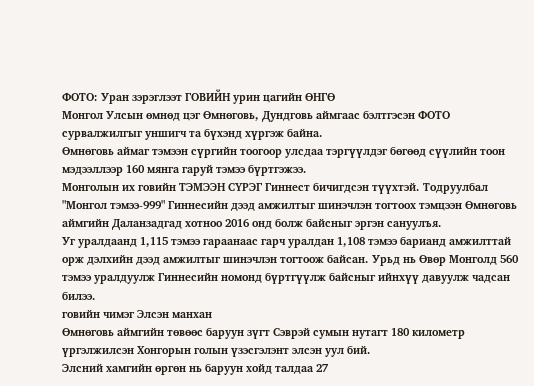ФОТО: Уран зэрэглээт ГОВИЙН урин цагийн ӨНГӨ
Монгол Улсын өмнөд цэг Өмнөговь, Дундговь аймгаас бэлтгэсэн ФОТО сурвалжилгыг уншигч та бүхэнд хүргэж байна.
Өмнөговь аймаг тэмээн сүргийн тоогоор улсдаа тэргүүлдэг бөгөөд сүүлийн тоон мэдээллээр 160 мянга гаруй тэмээ бүртгэжээ.
Монголын их говийн ТЭМЭЭН СҮРЭГ Гиннест бичигдсэн түүхтэй. Тодруулбал "Монгол тэмээ-999" Гиннесийн дээд амжилтыг шинэчлэн тогтоох тэмцээн Өмнөговь аймгийн Даланзадгад хотноо 2016 онд болж байсныг эргэн сануулъя.
Уг уралдаанд 1,115 тэмээ гараанаас гарч уралдан 1,108 тэмээ барианд амжилттай орж дэлхийн дээд амжилтыг шинэчлэн тогтоож байсан. Урьд нь Өвөр Монголд 560 тэмээ уралдуулж Гиннесийн номонд бүртгүүлж байсныг ийнхүү давуулж чадсан билээ.
говийн чимэг Элсэн манхан
Өмнөговь аймгийн төвөөс баруун зүгт Сэврэй сумын нутагт 180 километр үргэлжилсэн Хонгорын голын үзэсгэлэнт элсэн уул бий.
Элсний хамгийн өргөн нь баруун хойд талдаа 27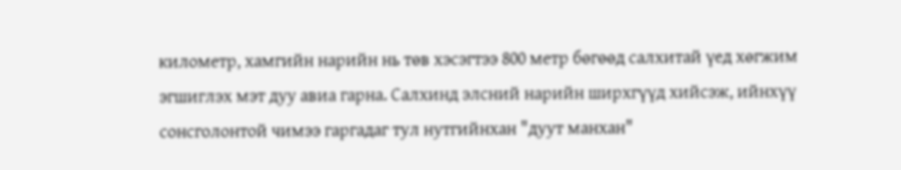километр, хамгийн нарийн нь төв хэсэгтээ 800 метр бөгөөд салхитай үед хөгжим эгшиглэх мэт дуу авиа гарна. Салхинд элсний нарийн ширхгүүд хийсэж, ийнхүү сонсголонтой чимээ гаргадаг тул нутгийнхан "дуут манхан"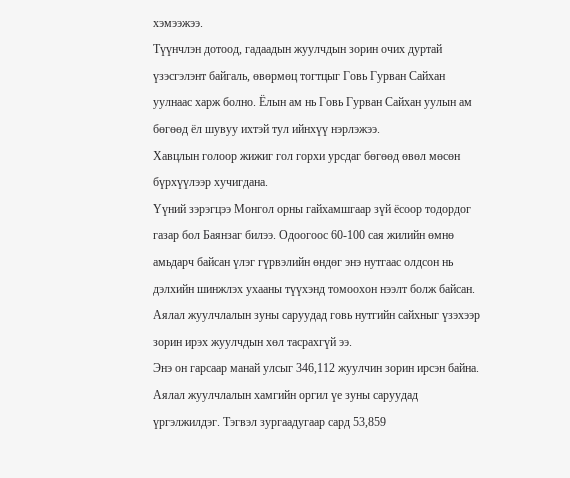хэмээжээ.
Түүнчлэн дотоод, гадаадын жуулчдын зорин очих дуртай үзэсгэлэнт байгаль, өвөрмөц тогтцыг Говь Гурван Сайхан уулнаас харж болно. Ёлын ам нь Говь Гурван Сайхан уулын ам бөгөөд ёл шувуу ихтэй тул ийнхүү нэрлэжээ.
Хавцлын голоор жижиг гол горхи урсдаг бөгөөд өвөл мөсөн бүрхүүлээр хучигдана.
Үүний зэрэгцээ Монгол орны гайхамшгаар зүй ёсоор тодордог газар бол Баянзаг билээ. Одоогоос 60-100 сая жилийн өмнө амьдарч байсан үлэг гүрвэлийн өндөг энэ нутгаас олдсон нь дэлхийн шинжлэх ухааны түүхэнд томоохон нээлт болж байсан.
Аялал жуулчлалын зуны саруудад говь нутгийн сайхныг үзэхээр зорин ирэх жуулчдын хөл тасрахгүй ээ.
Энэ он гарсаар манай улсыг 346,112 жуулчин зорин ирсэн байна. Аялал жуулчлалын хамгийн оргил үе зуны саруудад үргэлжилдэг. Тэгвэл зургаадугаар сард 53,859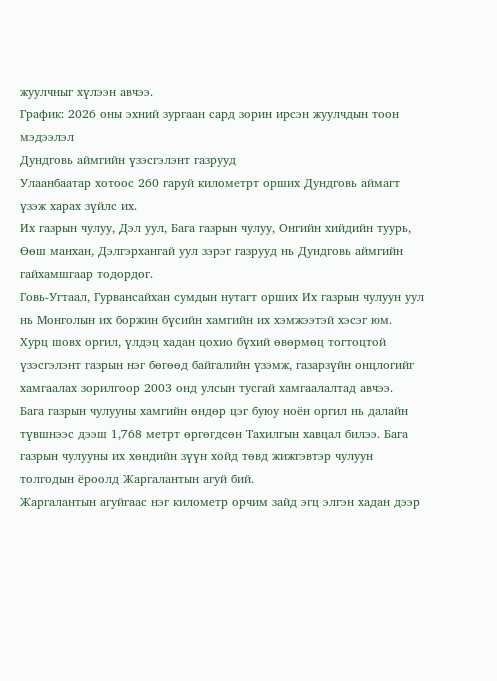жуулчныг хүлээн авчээ.
График: 2026 оны эхний зургаан сард зорин ирсэн жуулчдын тоон мэдээлэл
Дундговь аймгийн үзэсгэлэнт газрууд
Улаанбаатар хотоос 260 гаруй километрт орших Дундговь аймагт үзэж харах зүйлс их.
Их газрын чулуу, Дэл уул, Бага газрын чулуу, Онгийн хийдийн туурь, Өөш манхан, Дэлгэрхангай уул зэрэг газрууд нь Дундговь аймгийн гайхамшгаар тодордог.
Говь-Угтаал, Гурвансайхан сумдын нутагт орших Их газрын чулуун уул нь Монголын их боржин бүсийн хамгийн их хэмжээтэй хэсэг юм.
Хурц шовх оргил, үлдэц хадан цохио бүхий өвөрмөц тогтоцтой үзэсгэлэнт газрын нэг бөгөөд байгалийн үзэмж, газарзүйн онцлогийг хамгаалах зорилгоор 2003 онд улсын тусгай хамгаалалтад авчээ.
Бага газрын чулууны хамгийн өндөр цэг буюу ноён оргил нь далайн түвшнээс дээш 1,768 метрт өргөгдсөн Тахилгын хавцал билээ. Бага газрын чулууны их хөндийн зүүн хойд төвд жижгэвтэр чулуун толгодын ёроолд Жаргалантын агуй бий.
Жаргалантын агуйгаас нэг километр орчим зайд эгц элгэн хадан дээр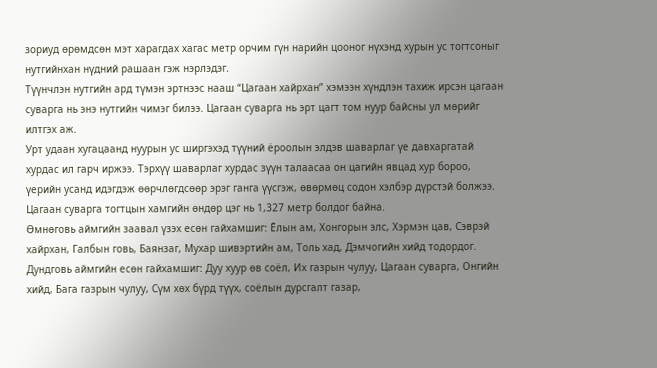зориуд өрөмдсөн мэт харагдах хагас метр орчим гүн нарийн цооног нүхэнд хурын ус тогтсоныг нутгийнхан нүдний рашаан гэж нэрлэдэг.
Түүнчлэн нутгийн ард түмэн эртнээс нааш “Цагаан хайрхан” хэмээн хүндлэн тахиж ирсэн цагаан суварга нь энэ нутгийн чимэг билээ. Цагаан суварга нь эрт цагт том нуур байсны ул мөрийг илтгэх аж.
Урт удаан хугацаанд нуурын ус ширгэхэд түүний ёроолын элдэв шаварлаг үе давхаргатай хурдас ил гарч иржээ. Тэрхүү шаварлаг хурдас зүүн талаасаа он цагийн явцад хур бороо, үерийн усанд идэгдэж өөрчлөгдсөөр эрэг ганга үүсгэж, өвөрмөц содон хэлбэр дүрстэй болжээ. Цагаан суварга тогтцын хамгийн өндөр цэг нь 1,327 метр болдог байна.
Өмнөговь аймгийн заавал үзэх есөн гайхамшиг: Ёлын ам, Хонгорын элс, Хэрмэн цав, Сэврэй хайрхан, Галбын говь, Баянзаг, Мухар шивэртийн ам, Толь хад, Дэмчогийн хийд тодордог.
Дундговь аймгийн есөн гайхамшиг: Дуу хуур өв соёл, Их газрын чулуу, Цагаан суварга, Онгийн хийд, Бага газрын чулуу, Сүм хөх бүрд түүх, соёлын дурсгалт газар,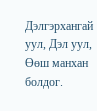Дэлгэрхангай уул, Дэл уул, Өөш манхан болдог.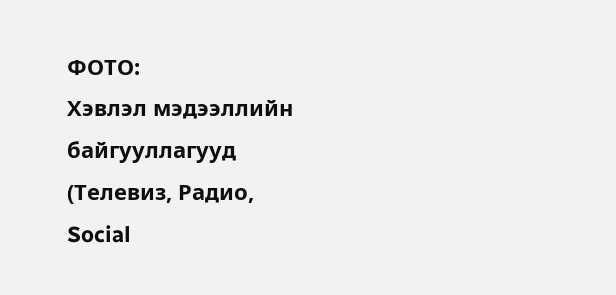ФОТО:
Хэвлэл мэдээллийн байгууллагууд (Телевиз, Радио, Social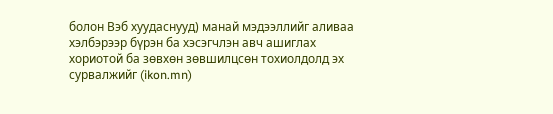болон Вэб хуудаснууд) манай мэдээллийг аливаа хэлбэрээр бүрэн ба хэсэгчлэн авч ашиглах хориотой ба зөвхөн зөвшилцсөн тохиолдолд эх сурвалжийг (ikon.mn)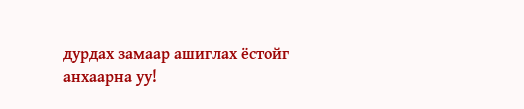дурдах замаар ашиглах ёстойг анхаарна уу!